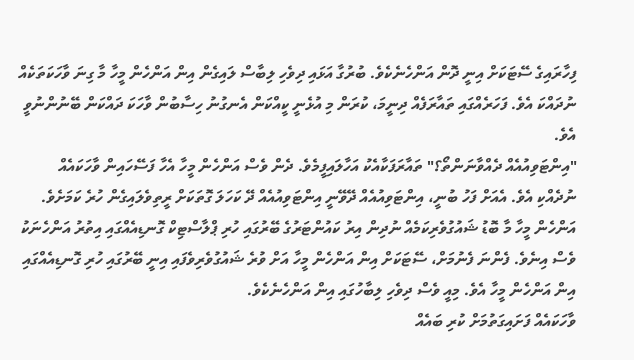ފިހާރައިގެ ސޭޓަކަށް އިނީ ދޮން އަންހެނެކެވެ. ބުރުގާ އަޅައި ދިވެހި ލިބާސް ލައިގެން އިން އަންހެން މީހާ މާ ގިނަ ވާހަކަތަކެއް ނުދައްކަ އެވެ. ފަހަރެއްގައި ތައާރަފެއް ދިނީމަ، ކުރަން މި އުޅެނީ ކީއްކަން އެނގުނު ހިސާބުން ވާހަކަ ދައްކަން ބޭނުންނުވީ އެވެ.
"އިންޓަވިއުއެއް ދެއްވާނަންތޯ؟" ތައާރަފަކާއެކު އަހާލައިފީމެވެ. ދެން ވެސް އަންހެން މީހާ އެހާ ފަސޭހައިން ވާހަކައެއް ނުދެއްކި އެވެ. އެއަށް ފަހު ބުނީ، އިންޓަވިއުއެއް ދޭވޭނީ އިންޓަވިއުއެއް ދޭ ކަހަލަ ގޮތަކަށް ރީތިވެލައިގެން ހުރެ ކަމަށެވެ. އަންހެން މީހާ މާ ބޮޑު ޝައުގުވެރިކަމެއް ނުދިން އިރު ކައުންޓަރުގެ ބޭރުގައި ހުރި ޕްލާސްޓިކް ގޮނޑިއެއްގައި އިތުރު އަންހެނަކު ވެސް އިނެވެ. ފެންނަ ފެނުމަށް، ސޭޓަކަށް އިން އަންހެން މީހާ އަށް ވުރެ ޝައުގުވެރިވެފައި އިނީ ބޭރުގައި ހުރި ގޮނޑިއެއްގައި އިން އަންހެން މީހާ އެވެ. މިއީ ވެސް ދިވެހި ލިބާހުގައި އިން އަންހެނެކެވެ.
ވާހަކައެއް ފަށައިގަތުމަށް ކުރި ބައެއް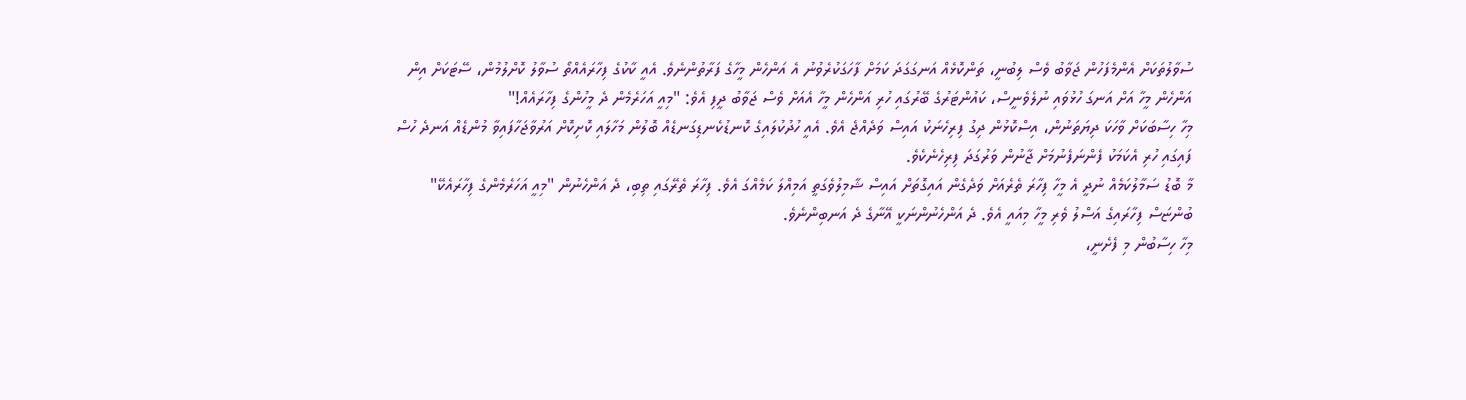ސުވާލުތަކަށް އެންމެފަހުން ޖަވާބު ވެސް ލިބުނީ، ތަންކޮޅެއް އަނގަގަދަ ކަމަށް ފާހަގަކުރެވުނު އެ އަންހެން މީހާގެ ފަރާތުންނެވެ. އެއީ ކާކުގެ ފިހާރައެއްތޯ ސުވާލު ކޮށްލުމުން، ސޭޓަކަށް އިން އަންހެން މީހާ އަށް އަނގަ ހުޅުވައި ނުލެވެނީސް، ކައުންޓަރުގެ ބޭރުގައި ހުރި އަންހެން މީހާ އެއަށް ވެސް ޖަވާބު ދީފި އެވެ: "މިއީ އަހަރެމެން ދެ މީހުންގެ ފިހާރައެއް!"
މިހާ ހިސާބަކަށް ވާހަކަ ދިޔަތަނުން، އިސްކޮޅުން ދިގު ފިރިހެނަކު އައިސް ވަދެއްޖެ އެވެ. އެއީ ހުދުކުލައިގެ ކޮނޑުކެނޑިގަނޑެއް ބޮލުން މަހާލައި ކޮށިކޮށް އަރުވާޖަހާފައިވާ މުންޑެއް އަނދެ ހުސް ފައިގައި ހުރި އެކަމަކު ފެންނަފެނުމަށް ޖާނުން ވަރުގަދަ ފިރިހެނެކެވެ.
މާ ބޮޑު ސަމާލުކަމެއް ނުދީ އެ މީހާ ފިހާރަ ތެރެއަށް ވަދެގެން އައިގޮތަށް އައިސް ޝާމިލުވެގަތީ އަމިއްލަ ކަމެއްގަ އެވެ. ފިހާރަ ތެރޭގައި ތިބި، ދެ އަންހެނުން "މިއީ އަހަރެމެންގެ ފިހާރައެކޭ" ބުންޏަސް ފިހާރައިގެ އަސްލު ވެރި މީހާ މިއައީ އެވެ. ދެ އަންހެނުންނަކީ އޭނާގެ ދެ އަނބިންނެވެ.
މިހާ ހިސާބުން މި ފެށެނީ،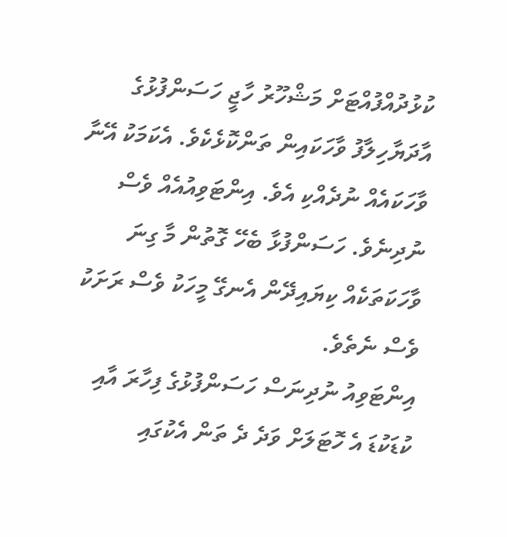ކުޅުދުއްފުއްޓަށް މަޝްހޫރު ހާޖީ ހަސަންފުޅުގެ އާދަޔާހިލާފު ވާހަކައިން ތަންކޮޅެކެވެ. އެކަމަކު އޭނާ ވާހަކައެއް ނުދެއްކި އެވެ. އިންޓަވިއުއެއް ވެސް ނުދިނެވެ. ހަސަންފުޅާ ބެހޭ ގޮތުން މާ ގިނަ ވާހަކަތަކެއް ކިޔައިދޭން އެނގޭ މީހަކު ވެސް ރަށަކު ވެސް ނެތެވެ.
އިންޓަވިއު ނުދިނަސް ހަސަންފުޅުގެ ފިހާރަ އާއި ކުޑަކުޑަ އެ ހޮޓަލަށް ވަދެ ދެ ތަން އެކުގައި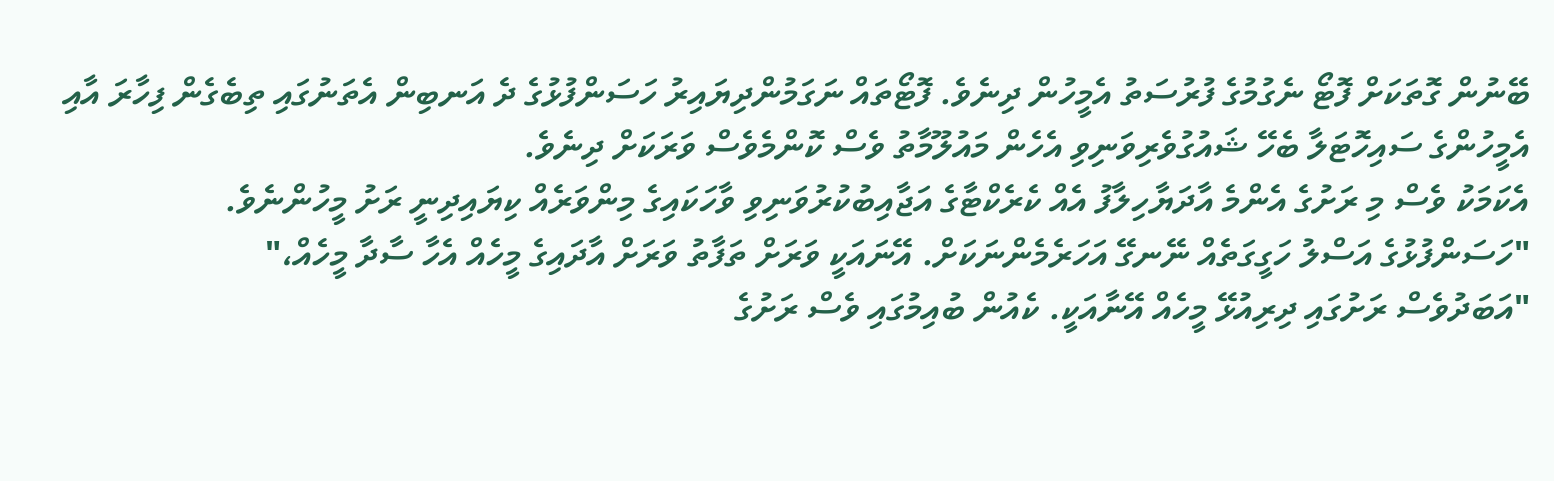ބޭނުން ގޮތަކަށް ފޮޓޯ ނެގުމުގެ ފުރުސަތު އެމީހުން ދިނެވެ. ފޮޓޯތައް ނަގަމުންދިޔައިރު ހަސަންފުޅުގެ ދެ އަނބިން އެތަނުގައި ތިބެގެން ފިހާރަ އާއި އެމީހުންގެ ސައިހޮޓަލާ ބެހޭ ޝައުގުވެރިވަނިވި އެހެން މައުލޫމާތު ވެސް ކޮންމެވެސް ވަރަކަށް ދިނެވެ.
އެކަމަކު ވެސް މި ރަށުގެ އެންމެ އާދަޔާހިލާފު އެއް ކެރެކްޓާގެ އަޖާއިބުކުރުވަނިވި ވާހަކައިގެ މިންވަރެއް ކިޔައިދިނީ ރަށު މީހުންނެވެ.
"ހަސަންފުޅުގެ އަސްލު ހަގީގަތެއް ނޭނގޭ އަހަރެމެންނަކަށް. އޭނައަކީ ވަރަށް ތަފާތު ވަރަށް އާދައިގެ މީހެއް އެހާ ސާދާ މީހެއް،"
"އަބަދުވެސް ރަށުގައި ދިރިއުޅޭ މީހެއް އޭނާއަކީ. ކެއުން ބުއިމުގައި ވެސް ރަށުގެ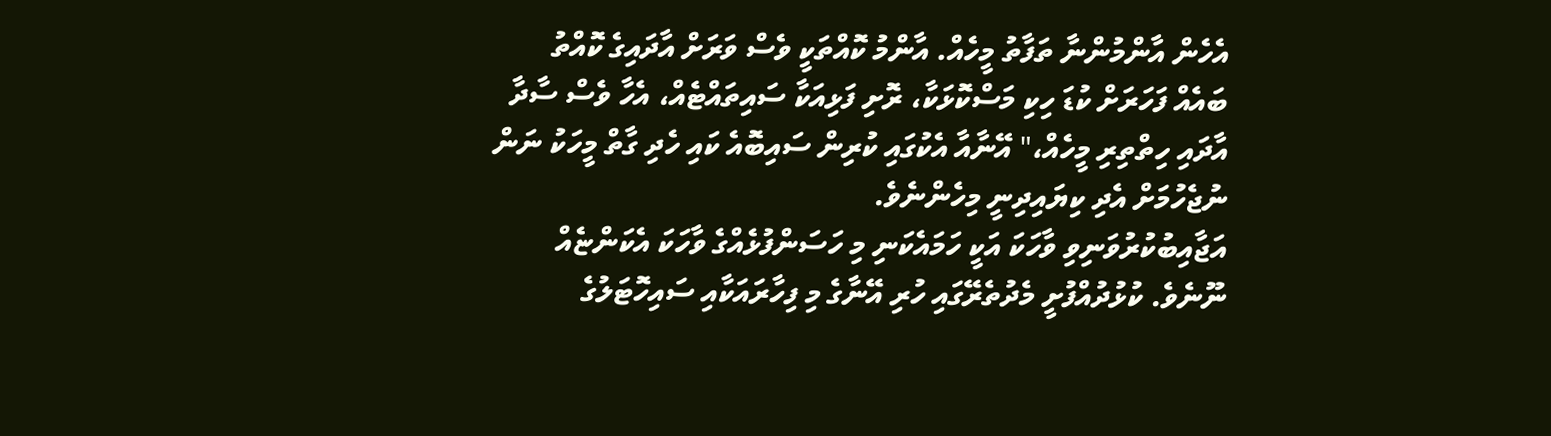އެހެން އާންމުންނާ ތަފާތު މީހެއް. އާންމު ކޮއްތަކީ ވެސް ވަރަށް އާދައިގެ ކޮއްތު ބައެއް ފަހަރަށް ކުޑަ ހިކި މަސްކޮޅަކާ، ރޮށި ފަޅިއަކާ ސައިތައްޓެއް، އެހާ ވެސް ސާދާ އާދައި ހިތްތިރި މީހެއް،" އޭނާއާ އެކުގައި ކުރިން ސައިބޮއެ ކައި ހެދި ގާތް މީހަކު ނަން ނުޖެހުމަށް އެދި ކިޔައިދިނީ މިހެންނެވެ.
އަޖާއިބުކުރުވަނިވި ވާހަކަ އަކީ ހަމައެކަނި މި ހަސަންފުޅެއްގެ ވާހަކަ އެކަންޏެއް ނޫނެވެ. ކުޅުދުއްފުށީ މެދުތެރޭގައި ހުރި އޭނާގެ މި ފިހާރައަކާއި ސައިހޮޓަލުގެ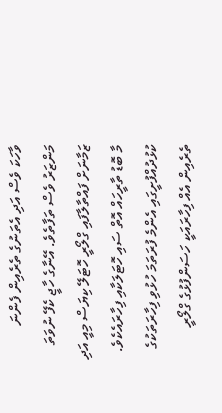ވާހަކަ ވެސް އަދި އެތަނުގެ ތެރެއިން ފެންނަ މަންޒަރު ވެސް ތަފާތެވެ. އޭނާގެ ހާޖީ ކެފޭ ނުވަތަ ޒަމާނަށް ފައްތާލާފައި ގްލޯރީ ހޮޓަލޭ ކިޔަސް މިއީ އަދި މާ ބޮޑު ތާރީހައް އޮތް ސައި ހޮޓަލަކާއި ފިހާރައެކެވެ.
ކުޅުދުއްފުށީގައި އެންމެ ފުރަތަމަ ހުޅުވި ފިހާރަތަކުގެ ތެރެއިން އެއް ފިހާރައަކީ ހަސަންފުޅުގެ ގްލޯރީ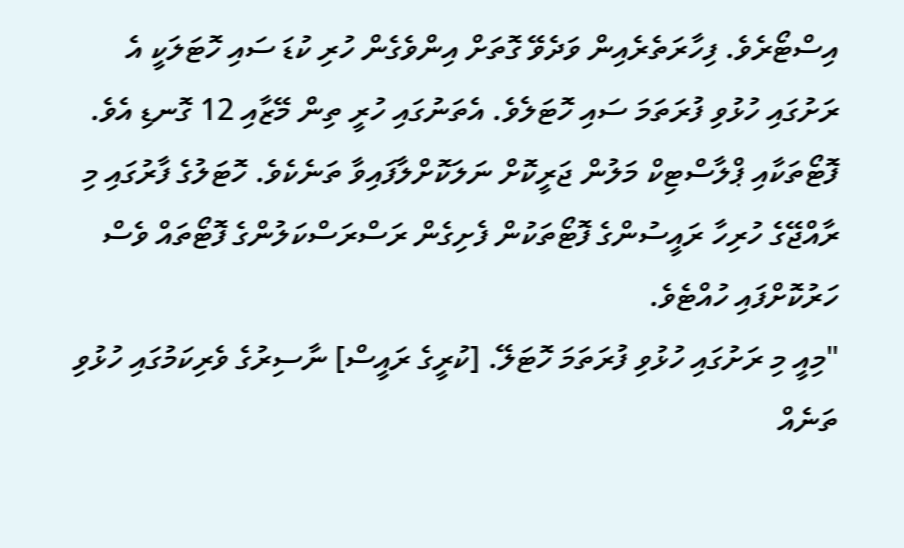އިސްޓޯރެވެ. ފިހާރަތެރެއިން ވަދެވޭ ގޮތަށް އިންވެގެން ހުރި ކުޑަ ސައި ހޮޓަލަކީ އެ ރަށުގައި ހުޅުވި ފުރަތަމަ ސައި ހޮޓަލެވެ. އެތަނުގައި ހުރީ ތިން މޭޒާއި 12 ގޮނޑި އެވެ. ފޮޓޯތަކާއި ޕްލާސްޓިކް މަލުން ޖަރީކޮށް ނަލަކޮށްލާފައިވާ ތަނެކެވެ. ހޮޓަލުގެ ފާރުގައި މި ރާއްޖޭގެ ހުރިހާ ރައީސުންގެ ފޮޓޯތަކުން ފެށިގެން ރަސްރަސްކަލުންގެ ފޮޓޯތައް ވެސް ހަރުކޮށްފައި ހުއްޓެވެ.
"މިއީ މި ރަށުގައި ހުޅުވި ފުރަތަމަ ހޮޓަލޭ. [ކުރީގެ ރައީސް] ނާސިރުގެ ވެރިކަމުގައި ހުޅުވި ތަނެއް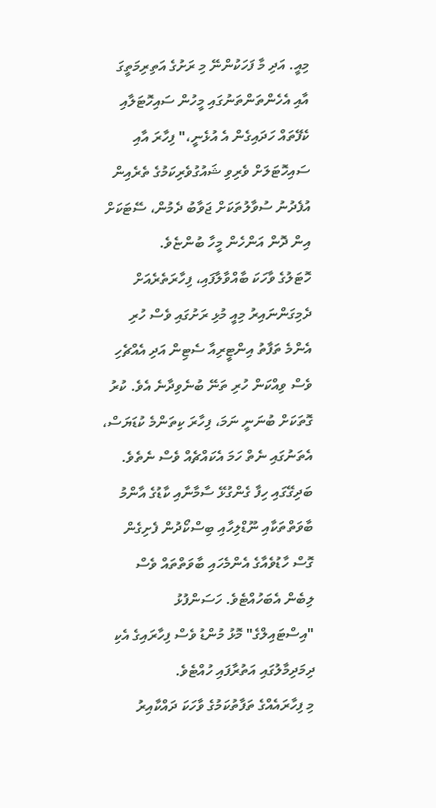މިއީ. އަދި މާ ފަހަކުންނޭ މި ރަށުގެ އަތިރިމަތީގަ އާއި އެހެންތަންތަނުގައި މީހުން ސައިހޮޓަލާއި ކެފޭތައް ހަދައިގެން އެ އުޅެނީ،" ފިހާރަ އާއި ސައިހޮޓަލަށް ވެރިވި ޝައުގުވެރިކަމުގެ ތެރެއިން އުފެދުނު ސުވާލުތަކަށް ޖަވާބު ދެމުން، ސޭޓަކަށް އިން ދޮން އަންހެން މީހާ ބުންޏެވެ.
ހޮޓަލުގެ ވާހަކަ ބާއްވާލާފައި، ފިހާރަތެރެއަށް ދެމިގަންނައިރު މިއީ މުޅި ރަށުގައި ވެސް ހުރި އެންމެ ތަފާތު އިންޓީރިއާ ސެޓިން އަދި އެއްޗެހި ވެސް ވިއްކަން ހުރި ތަނޭ ބުނެވިދާނެ އެވެ. ކުރު ގޮތަކަށް ބުނަނީ ނަމަ، ފިހާރަ ކިތަންމެ ކުޑަޔަސް، އެތަނުގައި ނެތް ހަމަ އެކައްޗެއް ވެސް ނެތެވެ.
ބަދިގޭގައި ހިފާ ގެންގުޅޭ ސާމާނާއި ކާޑުގެ އާންމު ބާވަތްތަކާއި ނޫޑްލިހާއި ބިސްކޯދުން ފެށިގެން ގޮސް ހާޑުވެއާގެ އެންމެހައި ބާވަތްތައް ވެސް ލިބެން އެބަހުއްޓެވެ. ހަސަންފުޅު "އިސްޓައިލްގެ" މޮޅު މުންޑު ވެސް ފިހާރައިގެ އެކި ދިމަދިމާލުގައި އަތުރާފައި ހުއްޓެވެ.
މި ފިހާރައެއްގެ ތަފާތުކަމުގެ ވާހަކަ ދައްކާއިރު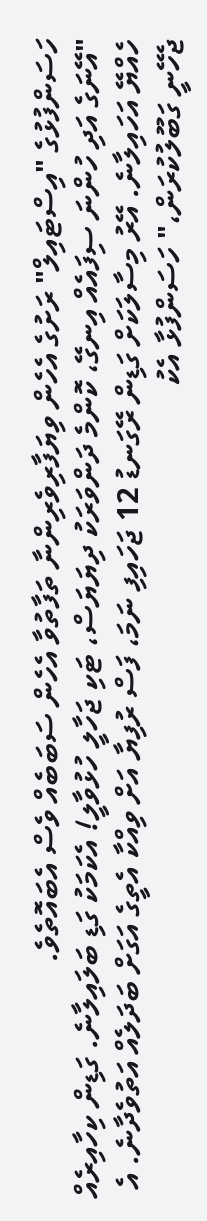ހަސަންފުޅުގެ "އިސްޓައިލް" ރަށުގެ އެހެން ވިޔަފާރިވެރިންނާ ތަފާތުވާ އެހެން ސަބަބެއް ވެސް އެބައޮތެވެ.
"އޭނަގެ އަދި ހުންނަ ސިފައެއް އިނގޭ، ކޮންމެ ދަންވަރަކު ދިޔަޔަސް، ޓަކި ޖަހާލީ ހުޅުވާލީ! އެކަމަކު ގަޑި ބަލައިލާނެ. ގަޑިން ކިހާއިރެއް ހެއްޔޭ އަހައިލާނެ. އޭރު މިސާލަކަށް ގަޑިން ރޭގަނޑު 12 ޖަހައިފި ނަމަ، ފަސް ރުފިޔާ އަށް ވިއްކާ އެތީގެ އަގަށް ބަދަލެއް އަތުވެދާނެ. އެ ޖެހޭނީ ގަބޫލުކުރަން،" ހަސަންފުޅާ އެކު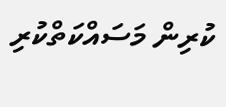ކުރިން މަސައްކަތްކުރި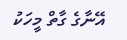އޭނާގެ ގާތް މީހަކު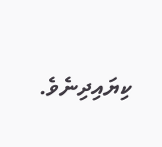ކިޔައިދިނެވެ.